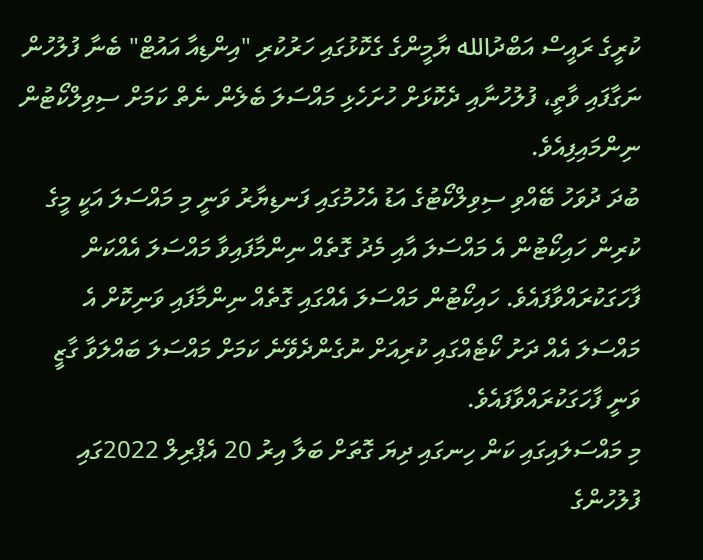ކުރީގެ ރައީސް އަބްދުالله ޔާމީންގެ ގެކޮޅުގައި ހަރުކުރި "އިންޑިއާ އައުޓް" ބެނާ ފުލުހުން ނަގާފައި ވާތީ، ފުލުހުނާއި ދެކޮޅަށް ހުށަހެޅި މައްސަލަ ބެލެން ނެތް ކަމަށް ސިވިލްކޯޓުން ނިންމައިފިއެވެ.
ބުދަ ދުވަހު ބޭއްވި ސިވިލްކޯޓުގެ އަޑު އެހުމުގައި ފަނޑިޔާރު ވަނީ މި މައްސަލަ އަކީ މީގެ ކުރިން ހައިކޯޓުން އެ މައްސަލަ އާއި މެދު ގޮތެއް ނިންމާފައިވާ މައްސަލަ އެއްކަން ފާހަގަކުރައްވާފައެވެ. ހައިކޯޓުން މައްސަލަ އެއްގައި ގޮތެއް ނިންމާފައި ވަނިކޮށް އެ މައްސަލަ އެއް ދަށު ކޯޓެއްގައި ކުރިއަށް ނުގެންދެވޭނެ ކަމަށް މައްސަލަ ބައްލަވާ ގާޒީ ވަނީ ފާހަގަކުރައްވާފައެވެ.
މި މައްސަލައިގައި ކަން ހިނގައި ދިޔަ ގޮތަށް ބަލާ އިރު 20 އެޕްރިލް 2022ގައި ފުލުހުންގެ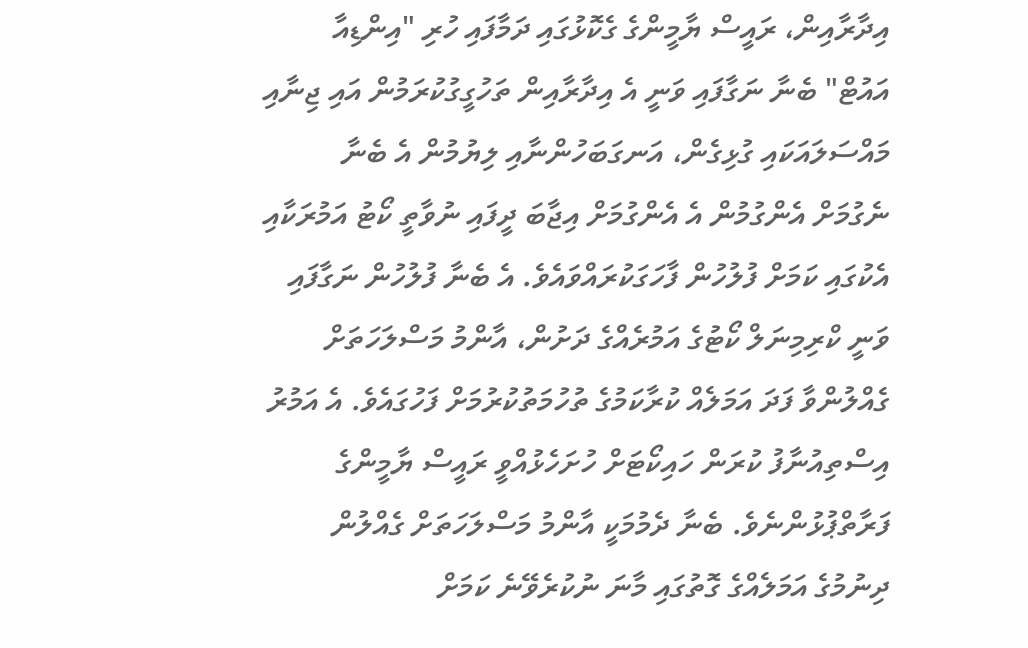އިދާރާއިން، ރައީސް ޔާމީންގެ ގެކޮޅުގައި ދަމާފައި ހުރި "އިންޑިއާ އައުޓް" ބެނާ ނަގާފައި ވަނީ އެ އިދާރާއިން ތަހުގީގުކުރަމުން އައި ޖިނާއި މައްސަލައަކައި ގުޅިގެން، އަނގަބަހުންނާއި ލިޔުމުން އެ ބެނާ ނެގުމަށް އެންގުމުން އެ އެންގުމަށް އިޖާބަ ދީފައި ނުވާތީ ކޯޓު އަމުރަކާއި އެކުގައި ކަމަށް ފުލުހުން ފާހަގަކުރައްވައެވެ. އެ ބެނާ ފުލުހުން ނަގާފައި ވަނީ ކްރިމިނަލް ކޯޓުގެ އަމުރެއްގެ ދަށުން، އާންމު މަސްލަހަތަށް ގެއްލުންވާ ފަދަ އަމަލެއް ކުރާކަމުގެ ތުހުމަތުކުރުމަށް ފަހުގައެވެ. އެ އަމުރު އިސްތިއުނާފު ކުރަން ހައިކޯޓަށް ހުށަހެޅުއްވީ ރައީސް ޔާމީންގެ ފަރާތްޕުޅުންނެވެ. ބެނާ ދެމުމަކީ އާންމު މަސްލަހަތަށް ގެއްލުން ދިނުމުގެ އަމަލެއްގެ ގޮތުގައި މާނަ ނުކުރެވޭނެ ކަމަށް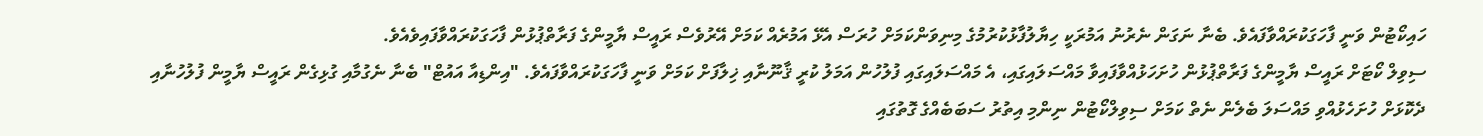ހައިކޯޓުން ވަނީ ފާހަގަކުރައްވާފައެވެ. ބެނާ ނަގަން ނެރުނު އަމުރަކީ ހިޔާލުފާޅުކުރުމުގެ މިނިވަންކަމަށް ހުރަސް އެޅޭ އަމުރެއް ކަމަށް އޭރުވެސް ރައީސް ޔާމީންގެ ފަރާތްޕުޅުން ފާހަގަކުރައްވާފައިވެއެވެ.
ސިވިލް ކޯޓަށް ރައީސް ޔާމީންގެ ފަރާތްޕުޅުން ހުށަހަޅުއްވާފައިވާ މައްސަލައިގައި، އެ މައްސަލައިގައި ފުލުހުން އަމަލު ކުރީ ޤާނޫނާއި ޚިލާފަށް ކަމަށް ވަނީ ފާހަގަކުރައްވާފައެވެ. "އިންޑިއާ އައުޓް" ބެނާ ނެގުމާއި ގުޅިގެން ރައީސް ޔާމީން ފުލުހުނާއި ދެކޮޅަށް ހުށަހެޅުއްވި މައްސަލަ ބެލެން ނެތް ކަމަށް ސިވިލްކޯޓުން ނިންމި އިތުރު ސަބަބެއްގެ ގޮތުގައި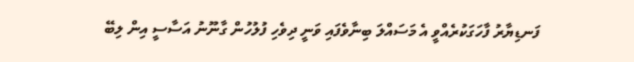ފަނޑިޔާރު ފާހަގަކުރެއްވީ އެ މަސައްލަ ބިނާވެފައި ވަނީ ދިވެހި ފުލުހުން ގާނޫނު އަސާސީ އިން ލިބޭ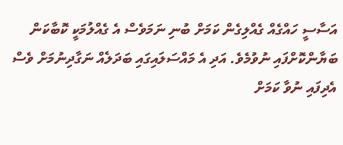އަސާސީ ހައްގެއް ގެއްލިގެން ކަމަށް ބުނި ނަމަވެސް އެ ގެއްލުމަކީ ކޮބާކަން ބަޔާންކޮށްފައި ނުވުމެވެ. އަދި އެ މައްސަލައިގައި ބަދަލެއް ނަގާދިނުމަށް ވެސް އެދިފައި ނުވާ ކަމަށް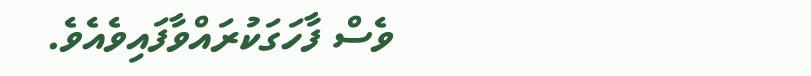ވެސް ފާހަގަކުރައްވާފައިވެއެވެ.